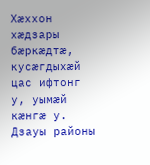Хæххон хæдзары бæркæдтæ, кусæгдыхæй цас ифтонг у, уымæй кæнгæ у. Дзауы районы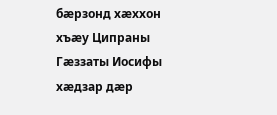бæрзонд хæххон хъæу Ципраны Гæззаты Иосифы хæдзар дæр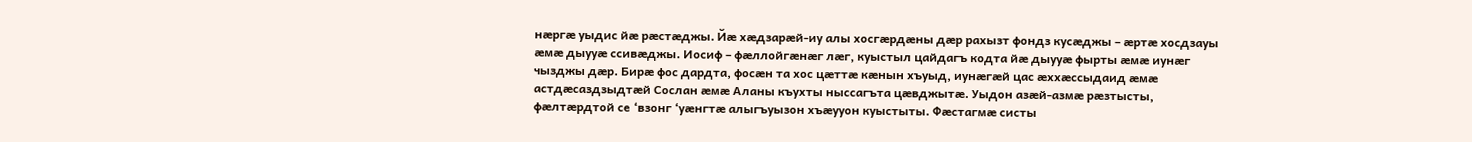нæргæ уыдис йæ рæстæджы. Йæ хæдзарæй-иу алы хосгæрдæны дæр рахызт фондз кусæджы – æртæ хосдзауы æмæ дыууæ ссивæджы. Иосиф – фæллойгæнæг лæг, куыстыл цайдагъ кодта йæ дыууæ фырты æмæ иунæг чызджы дæр. Бирæ фос дардта, фосæн та хос цæттæ кæнын хъуыд, иунæгæй цас æххæссыдаид æмæ астдæсаздзыдтæй Сослан æмæ Аланы къухты ныссагъта цæвджытæ. Уыдон азæй-азмæ рæзтысты, фæлтæрдтой се ‘взонг ‘уæнгтæ алыгъуызон хъæууон куыстыты. Фæстагмæ систы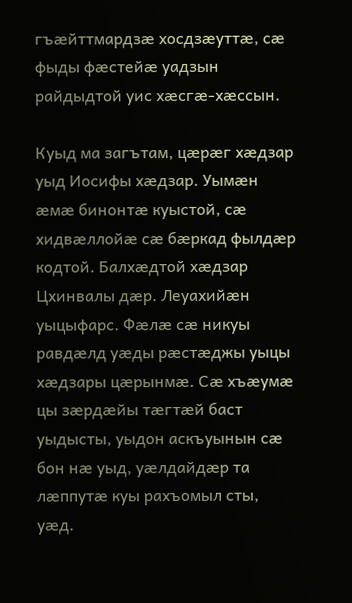гъæйттмардзæ хосдзæуттæ, сæ фыды фæстейæ уадзын  райдыдтой уис хæсгæ-хæссын.

Куыд ма загътам, цæрæг хæдзар уыд Иосифы хæдзар. Уымæн æмæ бинонтæ куыстой, сæ хидвæллойæ сæ бæркад фылдæр кодтой. Балхæдтой хæдзар Цхинвалы дæр. Леуахийæн уыцыфарс. Фæлæ сæ никуы равдæлд уæды рæстæджы уыцы хæдзары цæрынмæ. Сæ хъæумæ цы зæрдæйы тæгтæй баст уыдысты, уыдон аскъуынын сæ бон нæ уыд, уæлдайдæр та лæппутæ куы рахъомыл сты, уæд.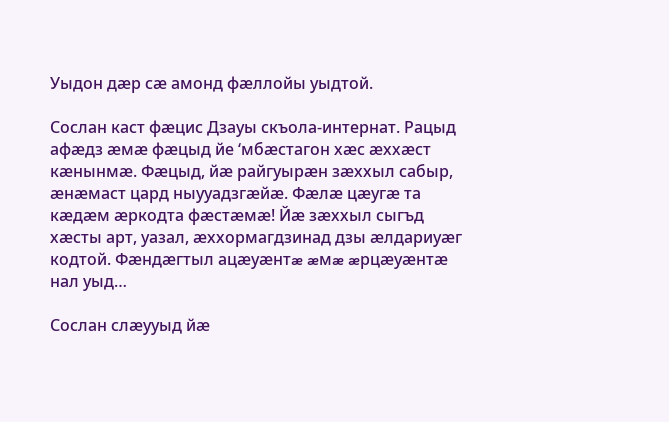Уыдон дæр сæ амонд фæллойы уыдтой.

Сослан каст фæцис Дзауы скъола-интернат. Рацыд афæдз æмæ фæцыд йе ‘мбæстагон хæс æххæст кæнынмæ. Фæцыд, йæ райгуырæн зæххыл сабыр, æнæмаст цард ныууадзгæйæ. Фæлæ цæугæ та кæдæм æркодта фæстæмæ! Йæ зæххыл сыгъд хæсты арт, уазал, æххормагдзинад дзы æлдариуæг кодтой. Фæндæгтыл ацæуæнтæ æмæ æрцæуæнтæ нал уыд…

Сослан слæууыд йæ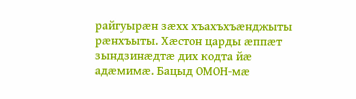райгуырæн зæхх хъахъхъæнджыты рæнхъыты. Хæстон царды æппæт зындзинæдтæ дих кодта йæ адæмимæ. Бацыд ОМОН-мæ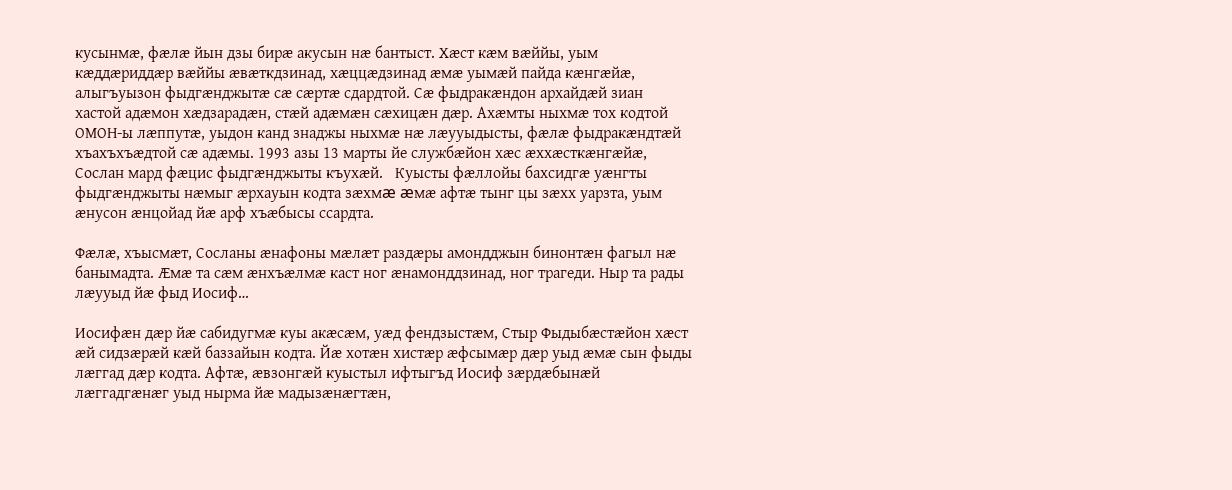кусынмæ, фæлæ йын дзы бирæ акусын нæ бантыст. Хæст кæм вæййы, уым кæддæриддæр вæййы æвæткдзинад, хæццæдзинад æмæ уымæй пайда кæнгæйæ,  алыгъуызон фыдгæнджытæ сæ сæртæ сдардтой. Сæ фыдракæндон архайдæй зиан хастой адæмон хæдзарадæн, стæй адæмæн сæхицæн дæр. Ахæмты ныхмæ тох кодтой ОМОН-ы лæппутæ, уыдон канд знаджы ныхмæ нæ лæууыдысты, фæлæ фыдракæндтæй хъахъхъæдтой сæ адæмы. 1993 азы 13 марты йе службæйон хæс æххæсткæнгæйæ, Сослан мард фæцис фыдгæнджыты къухæй.   Куысты фæллойы бахсидгæ уæнгты фыдгæнджыты нæмыг æрхауын кодта зæхмæ æмæ афтæ тынг цы зæхх уарзта, уым æнусон æнцойад йæ арф хъæбысы ссардта.

Фæлæ, хъысмæт, Сосланы æнафоны мæлæт раздæры амондджын бинонтæн фагыл нæ банымадта. Æмæ та сæм æнхъæлмæ каст ног æнамонддзинад, ног трагеди. Ныр та рады лæууыд йæ фыд Иосиф…

Иосифæн дæр йæ сабидугмæ куы акæсæм, уæд фендзыстæм, Стыр Фыдыбæстæйон хæст æй сидзæрæй кæй баззайын кодта. Йæ хотæн хистæр æфсымæр дæр уыд æмæ сын фыды лæггад дæр кодта. Афтæ, æвзонгæй куыстыл ифтыгъд Иосиф зæрдæбынæй лæггадгæнæг уыд нырма йæ мадызæнæгтæн,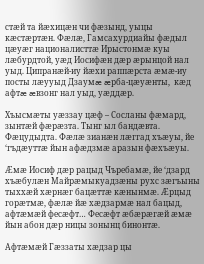стæй та йæхицæн чи фæзынд, уыцы кæстæртæн. Фæлæ, Гамсахурдиайы фæдыл цæуæг националисттæ Ирыстонмæ куы лæбурдтой, уæд Иосифæн дæр æрынцой нал уыд. Ципранæй-иу йæхи раппæрста æмæ-иу посты лæууыд Дзаумæ æрба-цæуæнты,  кæд афтæ æвзонг нал уыд, уæддæр.

Хъысмæты уæззау цæф – Сосланы фæмард, зынтæй фæрæзта. Тынг ыл бандæвта. Фæцудыдта. Фæлæ зианæн лæггад хъæуы, йе ‘гъдæуттæ йын афæдзмæ аразын фæхъæуы.

Æмæ Иосиф дæр рацыд Чъребамæ, йе ‘дзард хъæбулæн Майрæмыкуадзæны рухс зæгъыны тыххæй хæрнæг бацæттæ кæнынмæ. Æрцыд горæтмæ, фæлæ йæ хæдзармæ нал бацыд, афтæмæй фесæфт… Фесæфт æбæрæгæй æмæ йын абон дæр ницы зонынц бинонтæ.

Афтæмæй Гæззаты хæдзар цы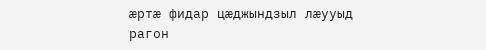æртæ фидар цæджындзыл лæууыд рагон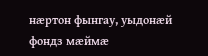нæртон фынгау, уыдонæй фондз мæймæ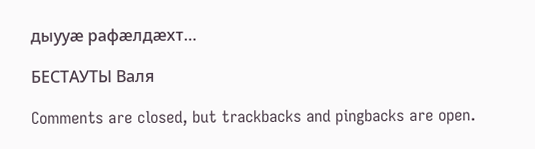дыууæ рафæлдæхт…

БЕСТАУТЫ Валя

Comments are closed, but trackbacks and pingbacks are open.